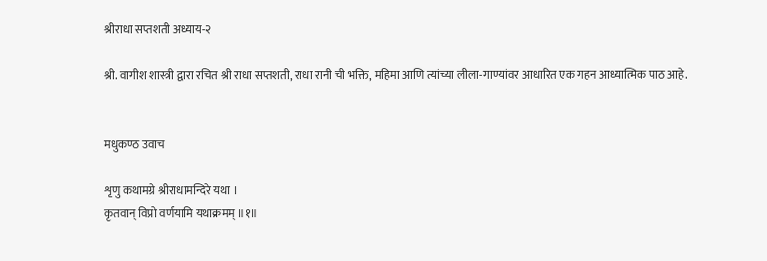श्रीराधा सप्तशती अध्याय-२

श्री. वागीश शास्त्री द्वारा रचित श्री राधा सप्तशती, राधा रानी ची भक्ति, महिमा आणि त्यांच्या लीला-गाण्यांवर आधारित एक गहन आध्यात्मिक पाठ आहे.


मधुकण्ठ उवाच

शृणु कथामग्रे श्रीराधामन्दिरे यथा ।
कृतवान् विप्रो वर्णयामि यथाक्रमम् ॥१॥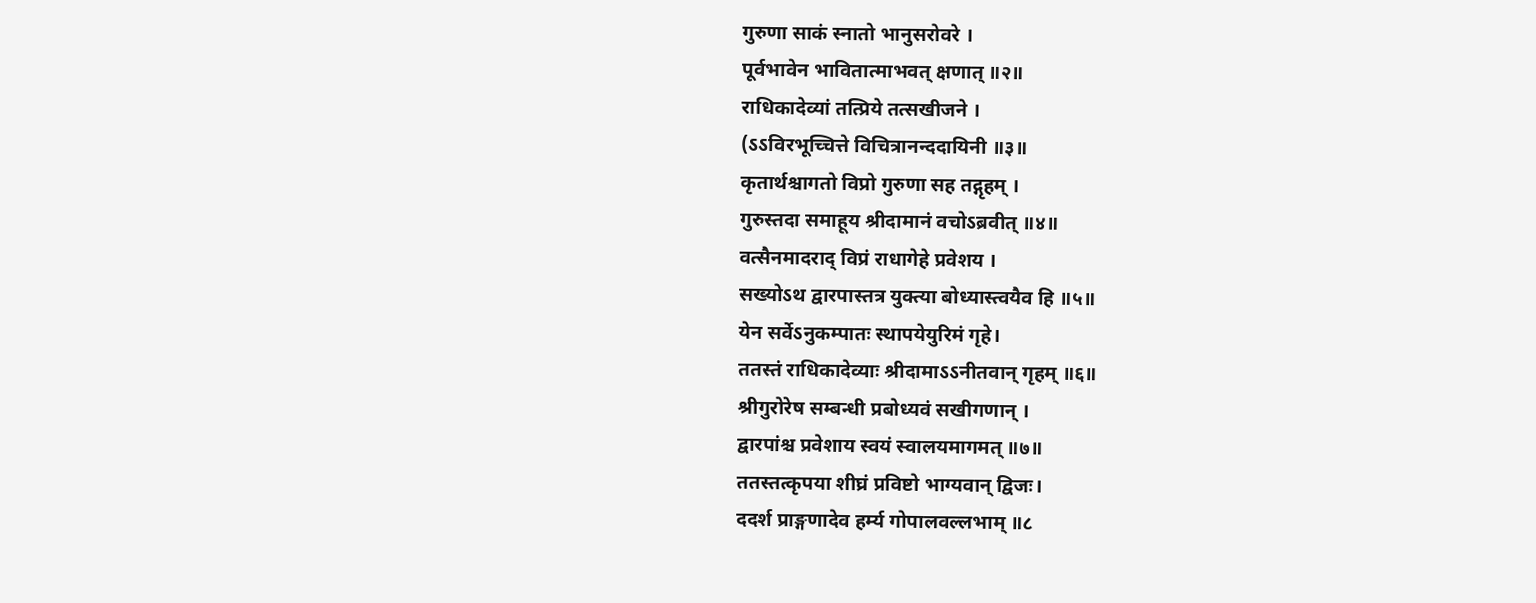गुरुणा साकं स्नातो भानुसरोवरे ।
पूर्वभावेन भावितात्माभवत् क्षणात् ॥२॥
राधिकादेव्यां तत्प्रिये तत्सखीजने ।
(ऽऽविरभूच्चित्ते विचित्रानन्ददायिनी ॥३॥
कृतार्थश्चागतो विप्रो गुरुणा सह तद्गृहम् ।
गुरुस्तदा समाहूय श्रीदामानं वचोऽब्रवीत् ॥४॥
वत्सैनमादराद् विप्रं राधागेहे प्रवेशय ।
सख्योऽथ द्वारपास्तत्र युक्त्या बोध्यास्त्वयैव हि ॥५॥
येन सर्वेऽनुकम्पातः स्थापयेयुरिमं गृहे।
ततस्तं राधिकादेव्याः श्रीदामाऽऽनीतवान् गृहम् ॥६॥
श्रीगुरोरेष सम्बन्धी प्रबोध्यवं सखीगणान् ।
द्वारपांश्च प्रवेशाय स्वयं स्वालयमागमत् ॥७॥
ततस्तत्कृपया शीघ्रं प्रविष्टो भाग्यवान् द्विजः।
ददर्श प्राङ्गणादेव हर्म्य गोपालवल्लभाम् ॥८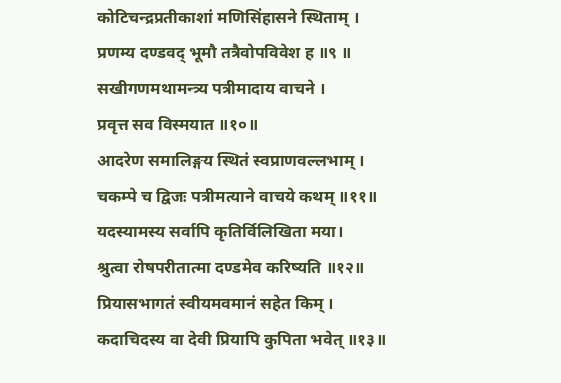कोटिचन्द्रप्रतीकाशां मणिसिंहासने स्थिताम् ।
प्रणम्य दण्डवद् भूमौ तत्रैवोपविवेश ह ॥९ ॥
सखीगणमथामन्त्र्य पत्रीमादाय वाचने ।
प्रवृत्त सव विस्मयात ॥१०॥
आदरेण समालिङ्गय स्थितं स्वप्राणवल्लभाम् ।
चकम्पे च द्विजः पत्रीमत्याने वाचये कथम् ॥११॥
यदस्यामस्य सर्वापि कृतिर्विलिखिता मया।
श्रुत्वा रोषपरीतात्मा दण्डमेव करिष्यति ॥१२॥
प्रियासभागतं स्वीयमवमानं सहेत किम् ।
कदाचिदस्य वा देवी प्रियापि कुपिता भवेत् ॥१३॥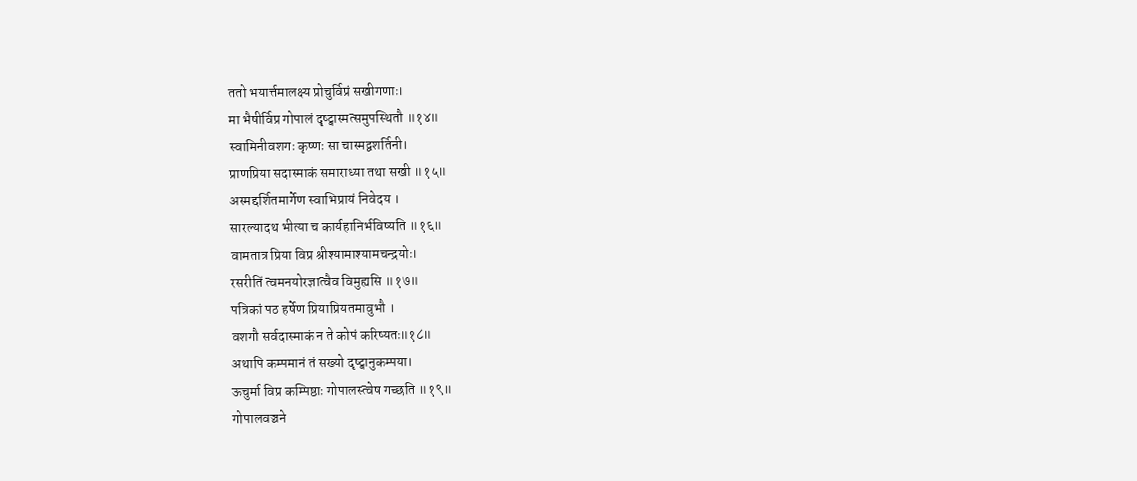ततो भयार्त्तमालक्ष्य प्रोचुर्विप्रं सखीगणाः।
मा भैषीर्विप्र गोपालं दृष्ट्वास्मत्समुपस्थितौ ॥१४॥
स्वामिनीवशगः कृष्णः सा चास्मद्वशर्तिनी।
प्राणप्रिया सदास्माकं समाराध्या तथा सखी ॥१५॥
अस्मद्दर्शितमार्गेण स्वाभिप्रायं निवेदय ।
सारल्यादथ भीत्या च कार्यहानिर्भविष्यति ॥१६॥
वामतात्र प्रिया विप्र श्रीश्यामाश्यामचन्द्रयोः।
रसरीतिं त्वमनयोरज्ञात्वैव विमुह्यसि ॥१७॥
पत्रिकां पठ हर्षेण प्रियाप्रियतमावुभौ ।
वशगौ सर्वदास्माकं न ते कोपं करिष्यतः॥१८॥
अथापि कम्पमानं तं सख्यो दृष्ट्वानुकम्पया।
ऊचुर्मा विप्र कम्पिष्ठाः गोपालस्त्वेष गच्छति ॥१९॥
गोपालवञ्चने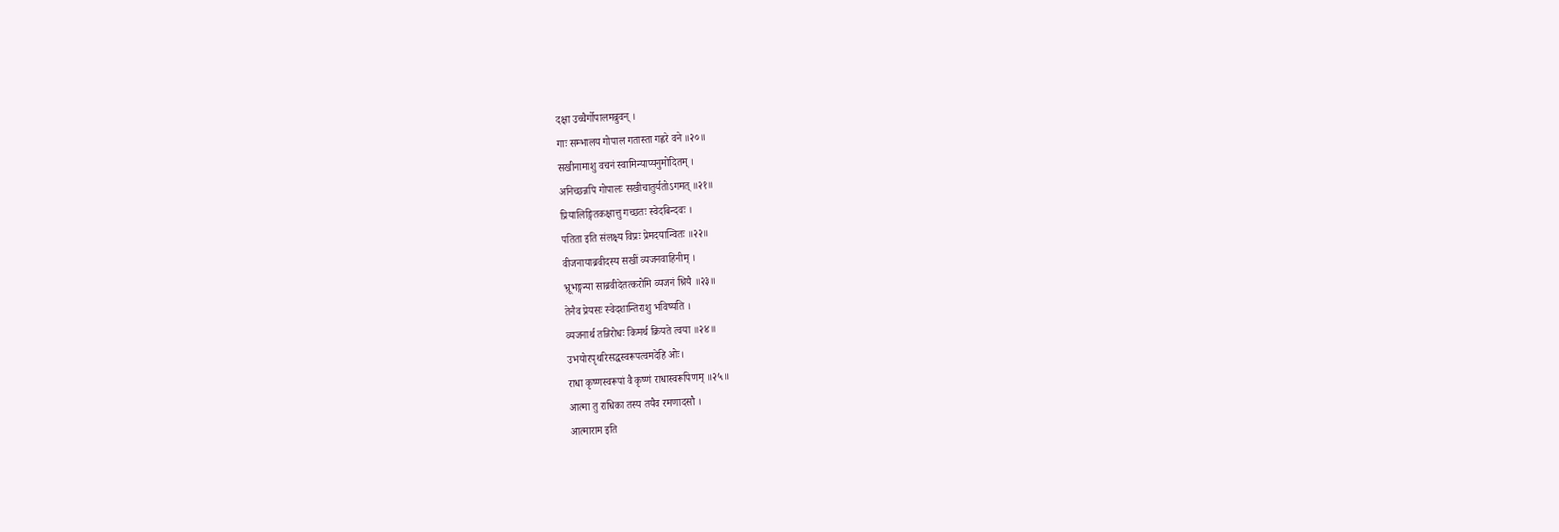दक्षा उच्चैर्गोपालमब्रुवन् ।
गाः सम्भालय गोपाल गतास्ता गह्वरे वने ॥२०॥
सखीनामाशु वचनं स्वामिन्याप्यनुमोदितम् ।
अनिच्छन्नपि गोपालः सखीचातुर्यतोऽगमत् ॥२१॥
प्रियालिङ्गितकक्षात्तु गच्छतः स्वेदबिन्दवः ।
पतिता इति संलक्ष्य विप्रः प्रेमदयान्वितः ॥२२॥
वीजनायाब्रवीदस्य सखीं व्यजनवाहिनीम् ।
भ्रूभङ्गन्या साब्रवीदेतत्करोमि व्यजनं श्रियै ॥२३॥
तेनैव प्रेयसः स्वेदशान्तिराशु भविष्यति ।
व्यजनार्थ तन्निरोधः किमर्थ क्रियते त्वया ॥२४॥
उभयोरपृथरिसद्धस्वरूपत्वमदेहि ओः।
राधा कृष्णस्वरूपां वै कृष्णं राधास्वरूपिणम् ॥२५॥
आत्मा तु राधिका तस्य तयैव रमणादसौ ।
आत्माराम इति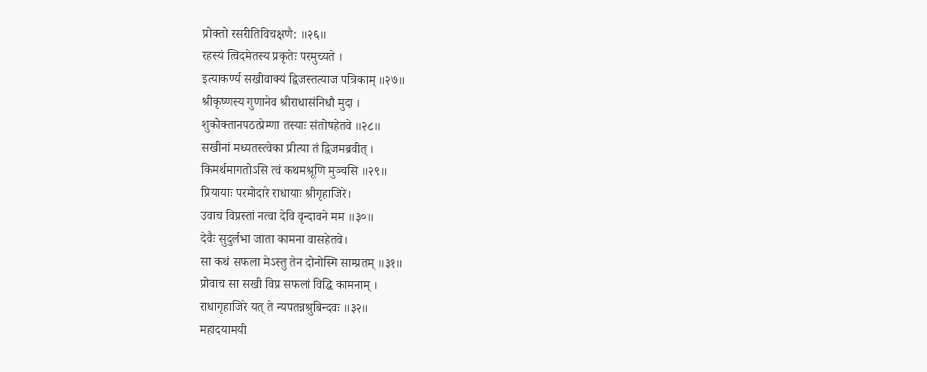प्रोक्तो रसरीतिविचक्षणै: ॥२६॥
रहस्यं त्विदमेतस्य प्रकृतेः परमुच्यते ।
इत्याकर्ण्य सखीवाक्यं द्विजस्तत्याज पत्रिकाम् ॥२७॥
श्रीकृष्णस्य गुणानेव श्रीराधासंनिधौ मुदा ।
शुकोक्तानपठत्प्रेम्णा तस्याः संतोषहेतवे ॥२८॥
सखीनां मध्यतस्त्वेका प्रीत्या तं द्विजमब्रवीत् ।
किमर्थमागतोऽसि त्वं कथमश्रूणि मुञ्चसि ॥२९॥
प्रियायाः परमोदारे राधायाः श्रीगृहाजिरे।
उवाच विप्रस्तां नत्वा देवि वृन्दावने मम ॥३०॥
देवैः सुदुर्लभा जाता कामना वासहेतवे।
सा कथं सफला मेऽस्तु तेन दोनोस्मि साम्प्रतम् ॥३१॥
प्रोवाच सा सखी विप्र सफलां विद्धि कामनाम् ।
राधागृहाजिरे यत् ते न्यपतन्नश्रुबिन्दवः ॥३२॥
महादयामयी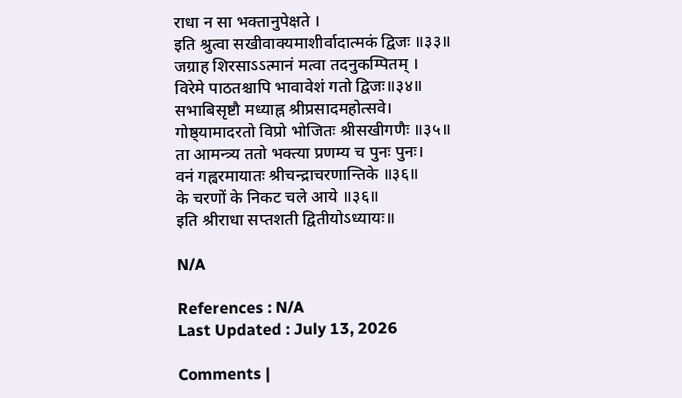राधा न सा भक्तानुपेक्षते ।
इति श्रुत्वा सखीवाक्यमाशीर्वादात्मकं द्विजः ॥३३॥
जग्राह शिरसाऽऽत्मानं मत्वा तदनुकम्पितम् ।
विरेमे पाठतश्चापि भावावेशं गतो द्विजः॥३४॥
सभाबिसृष्टौ मध्याह्न श्रीप्रसादमहोत्सवे।
गोष्ठ्यामादरतो विप्रो भोजितः श्रीसखीगणैः ॥३५॥
ता आमन्त्र्य ततो भक्त्या प्रणम्य च पुनः पुनः।
वनं गह्वरमायातः श्रीचन्द्राचरणान्तिके ॥३६॥
के चरणों के निकट चले आये ॥३६॥
इति श्रीराधा सप्तशती द्वितीयोऽध्यायः॥

N/A

References : N/A
Last Updated : July 13, 2026

Comments |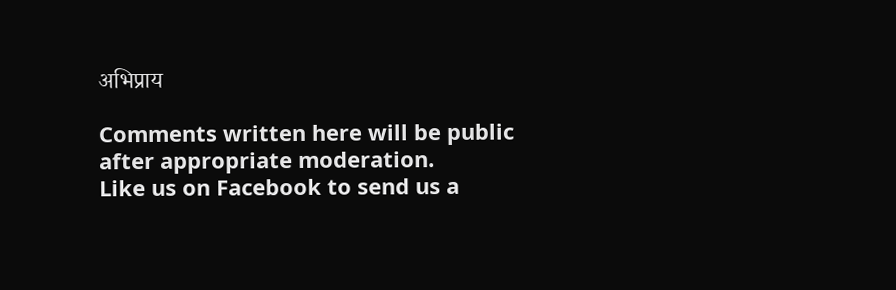अभिप्राय

Comments written here will be public after appropriate moderation.
Like us on Facebook to send us a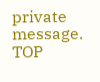private message.
TOP